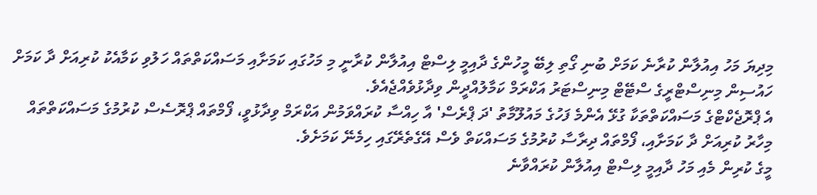މިދިޔަ މަހު އިއުލާން ކުރާނެ ކަމަށް ބުނި ގޯތި ލިބޭ މީހުންގެ ދާއިމީ ލިސްޓް އިއުލާން ކުރާނީ މި މަހުގައި ކަމަށާއި މަސައްކަތްތައް ހަލުވި ކަމާއެކު ކުރިއަށް ދާ ކަމަށް ހައުސިން މިނިސްޓްރީގެ ސްޓޭޓް މިނިސްޓަރު އަކްރަމް ކަމާލުއްދީން ވިދާޅުވެއްޖެއެވެ.
އެ ޕްރޮޖެކްޓްގެ މަސައްކަތްތަކާ ގުޅޭ އެންމެ ފަހުގެ މައުލޫމާތު 'ދަ ޕްރެސް' އާ ހިއްސާ ކުރައްވަމުން އަކްރަމް ވިދާޅުވީ، ފޯމްތައް ޕްރޮސެސް ކުރުމުގެ މަސައްކަތްތައް މިހާރު ކުރިއަށް ދާ ކަމަށާއި، ފޯމްތައް ދިރާސާ ކުރުމުގެ މަސައްކަތް ވެސް އޭގެތެރޭގައި ހިމެނޭ ކަމަށެވެ.
މީގެ ކުރިން މެއި މަހު ދާއިމީ ލިސްޓް އިއުލާން ކުރައްވާނެ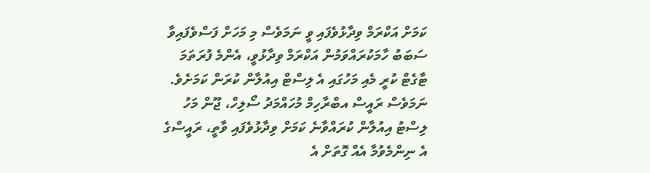ކަމަށް އަކްރަމް ވިދާޅުވެފައި ވީ ނަމަވެސް މި މަހަށް ފަސްވެފައިވާ ސަބަބު ހާމަކުރައްވަމުން އަކްރަމް ވިދާޅުވީ، އެންމެ ފުރަތަމަ ޓާގެޓް ކުރީ މެއި މަހުގައި އެ ލިސްޓް އިއުލާން ކުރަން ކަމަށެވެ. ނަމަވެސް ރައީސް އބްރާހިމް މުހައްމަދު ސޯލިހް، ޖޫން މަހު ލިސްޓު އިއުލާން ކުރައްވާނެ ކަމަށް ވިދާޅުވެފައި ވާތީ، ރައީސްގެ އެ ނިންމެވުމާ އެއް ގޮތަށް އެ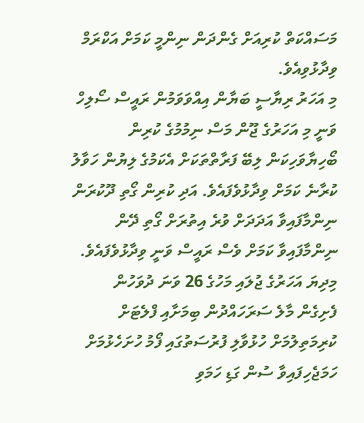މަސައްކަތް ކުރިއަށް ގެންދަން ނިންމީ ކަމަށް އަކްރަމް ވިދާޅުވިއެވެ.
މި އަހަރު ރިޔާސީ ބަޔާން އިއްވަވަމުން ރައީސް ސޯލިހް ވަނީ މި އަހަރުގެ ޖޫން މަސް ނިމުމުގެ ކުރިން ބޯހިޔާވަހިކަން ލިބޭ ފަރާތްތަކަށް އެކަމުގެ ލިޔުން ހަވާލު ކުރާނެ ކަމަށް ވިދާޅުވެފައެވެ. އަދި ކުރިން ގޯތި ދޫކުރަން ނިންމާފައިވާ އަދަދަށް ވުރެ އިތުރަށް ގޯތި ދޭން ނިންމާފައިވާ ކަމަށް ވެސް ރައީސް ވަނީ ވިދާޅުވެފައެވެ.
މިދިޔަ އަހަރުގެ ޖުލައި މަހުގެ 26 ވަނަ ދުވަހުން ފެށިގެން މާލެ ސަރަހައްދުން ބިމަށާއި ފްލެޓަށް ކުރިމަތިލުމަށް ހުޅުވާލި ފުރުސަތުގައި ފޯމު ހުށަހެޅުމަށް ހަމަޖެހިފައިވާ ސުން ގަޑި ހަމަވި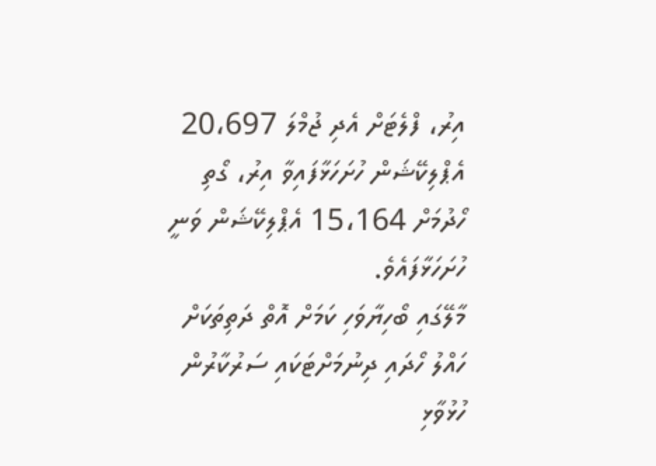އިރު، ފްލެޓަށް އެދި ޖުމްލަ 20،697 އެޕްލިކޭޝަން ހުށަހަޅާފައިވާ އިރު، ގޯތި ހޯދުމަށް 15،164 އެޕްލިކޭޝަން ވަނީ ހުށަހަޅާފައެވެ.
މާލޭގައި ބޯހިޔާވަހި ކަމަށް އޮތް ދަތިތަކަށް ހައްލު ހޯދައި ދިނުމަށްޓަކައި ސަރުކާރުން ހުޅުވާޅި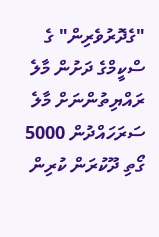"ގެދޮރުވެރިން" ގެ ސްކީމްގެ ދަށުން މާލެ ރައްޔިތުންނަށް މާލެ ސަރަހައްދުން 5000 ގޯތި ދޫކުރަން ކުރިން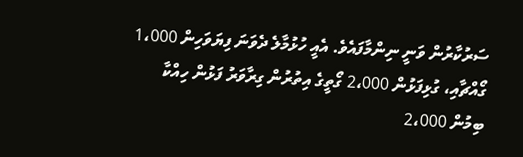ސަރުކާރުން ވަނީ ނިންމާފައެވެ. އެއީ ހުޅުމާލެ ދެވަނަ ފިޔަވަހިން 1،000 ގޯއްޗާއި، ގުޅިފަޅުން 2،000 ގޯތީގެ އިތުރުން ގިރާވަރު ފަޅުން ހިއްކާ ބިމުން 2،000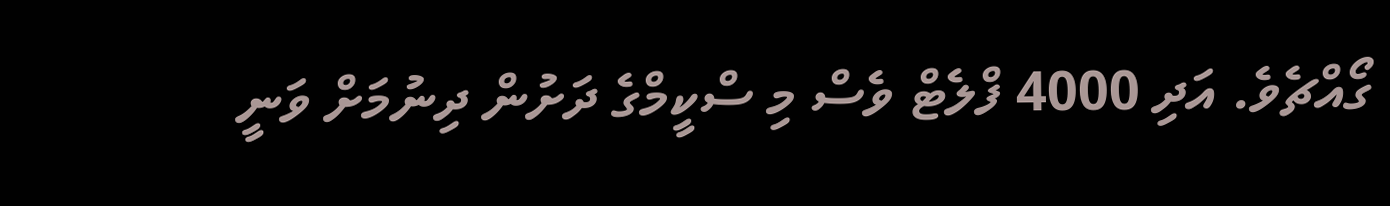ގޯއްޗެވެ. އަދި 4000 ފްލެޓް ވެސް މި ސްކީމްގެ ދަށުން ދިނުމަށް ވަނީ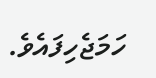ހަމަޖެހިފައެވެ.